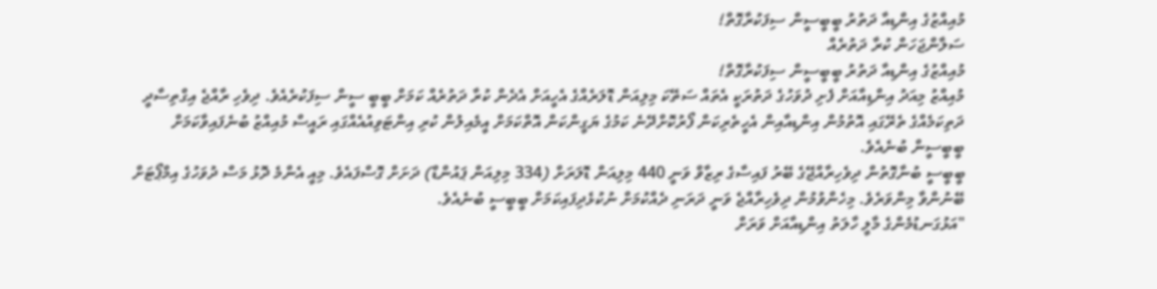މުއިއްޒުގެ އިންޑިއާ ދަތުރު ބީބީސީން ސިފަކުރާގޮތް!
ސަލާންޖަހަން ކުރާ ދަތުރެއް
މުއިއްޒުގެ އިންޑިއާ ދަތުރު ބީބީސީން ސިފަކުރާގޮތް!
މުއިއްޒު މިއަދު އިންޑިއާއަށް ފެށި ދުވަހުގެ ދަތުރަކީ އެތައް ސަތޭކަ މިލިއަން ޑޮލަރެއްގެ އެހީއަށް އެދެން ކުރާ ދަތުރެއް ކަމަށް ބީބީ ސީން ސިފަކުރެއެވެ. ދިވެހި ރާއްޖެ އިގްތިސާދީ ދަތިކަމެއްގެ ތެރޭގައި އޮތުމުން އިންޑިއާއިން އެހީތެރިކަން ފޯރުކޮށްދޭނެ ކަމުގެ ޔަގީންކަން އޮތްކަމަށް އީމެއިލުން ކުރި އިންޓަވިއުއެއްގައި ރައީސް މުއިއްޒު ބުނެފައިވާކަމަށް ބީބީސީން ބުނެއެވެ.
ބީބީސީ ބުނާގޮތުން ދިވެހިރާއްޖޭގެ ބޭރު ފައިސާގެ ރިޒާވް ވަނީ 440 މިލިއަން ޑޮލަރަށް (334 މިލިއަން ޕައުންޑް) ދަށަށް ގޮސްފައެވެ. މިއީ އެންމެ ދޮޅު މަސް ދުވަހުގެ އިމްޕޯޓަށް ބޭނުންވާ މިންވަރެވެ. މިހެންވުމުން ދިވެހިރާއްޖެ ވަނީ ދަރަނި ދެއްކުމަށް ނުކުޅެދިފައިކަމަށް ބީބީސީ ބުނެއެވެ.
"އަޅުގަނޑުމެންގެ މާލީ ހާލަތު އިންޑިއާއަށް ވަރަށް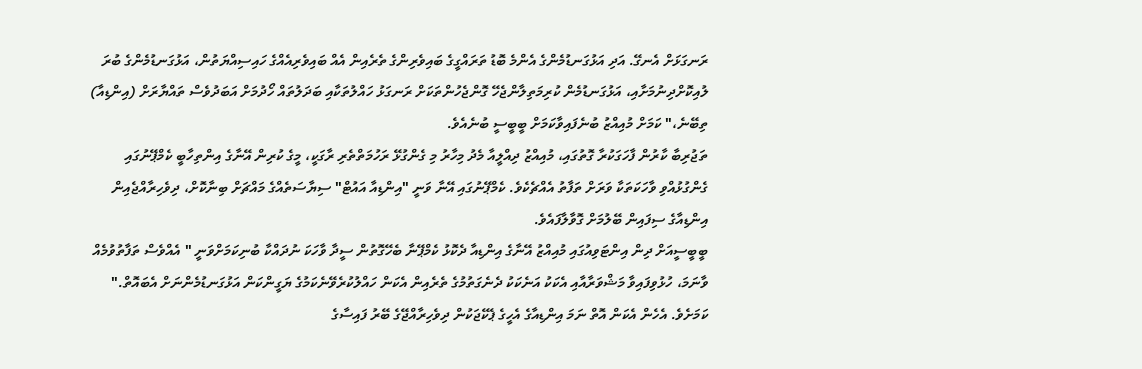ރަނގަޅަށް އެނގޭ. އަދި އަޅުގަނޑުމެންގެ އެންމެ ބޮޑު ތަރައްގީގެ ބައިވެރިންގެ ތެރެއިން އެއް ބައިވެރިއެއްގެ ހައިސިއްޔަތުން، އަޅުގަނޑުމެންގެ ބުރަ ލުއިކޮށްދިނުމަށާއި، އަޅުގަނޑުމެން ކުރިމަތިލާންޖެހޭ ގޮންޖެހުންތަކަށް ރަނގަޅު ހައްލުތަކާއި ބަދަލުތައް ހޯދުމަށް އަބަދުވެސް ތައްޔާރަށް (އިންޑިއާ) ތިބޭނެ،" ކަމަށް މުއިއްޒު ބުނެފައިވާކަމަށް ބީބީސީ ބުނެއެވެ.
ތަޖުރިބާ ކާރުން ފާހަގަކުރާ ގޮތުގައި، މުއިއްޒު ދިއްލީއާ މެދު މިހާރު މި ގެންގުޅޭ ރަހުމަތްތެރި ރާގަކީ، މީގެ ކުރިން އޭނާގެ އިންތިހާބީ ކެމްޕޭނުގައި ގެންގުޅުއްވި ވާހަކަތަކާ ވަރަށް ތަފާތު އެއްޗެކެވެ. ކެމްޕޭނުގައި އޭނާ ވަނީ "އިންޑިއާ އައުޓް" ސިޔާސަތެއްގެ މައްޗަށް ބިނާކޮށް، ދިވެހިރާއްޖެއިން އިންޑިއާގެ ސިފައިން ބޭލުމަށް ގޮވާލާފައެވެ.
ބީބީސީއަށް ދިން އިންޓަވިއުގައި މުއިއްޒު އޭނާގެ އިންޑިއާ ދެކޮޅު ކެމްޕޭނާ ބެހޭގޮތުން ސީދާ ވާހަކަ ނުދައްކާ ބުނިކަމަށްވަނީ " އެއްވެސް ތަފާތުވުމެއް ވާނަމަ، ހުޅުވިފައިވާ މަޝްވަރާއާއި އެކަކު އަނެކަކު ދެނެގަތުމުގެ ތެރެއިން އެކަން ހައްލުކުރެވޭނެކަމުގެ ޔަގީންކަން އަޅުގަނޑުމެންނަށް އެބައޮތް." ކަމަށެވެ. އެހެން އެކަން އޮތް ނަމަ އިންޑިއާގެ އެހީގެ ޕެކޭޖަކުން ދިވެހިރާއްޖޭގެ ބޭރު ފައިސާގެ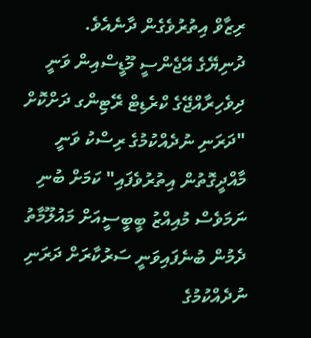ރިޒާވް އިތުރުވެގެން ދާނެއެވެ.
ދުނިޔޭގެ އޭޖެންސީ މޫޑީސްއިން ވަނީ ދިވެހިރާއްޖޭގެ ކްރެޑިޓް ރޭޓިންގ ދަށްކޮށް "ދަރަނި ނުދެއްކުމުގެ ރިސްކު ވަނީ މާއްދީގޮތުން އިތުރުވެފައި" ކަމަށް ބުނި ނަމަވެސް މުއިއްޒު ބީބީސީއަށް މައުލޫމާތު ދެމުން ބުނެފައިވަނީ ސަރުކާރަށް ދަރަނި ނުދެއްކުމުގެ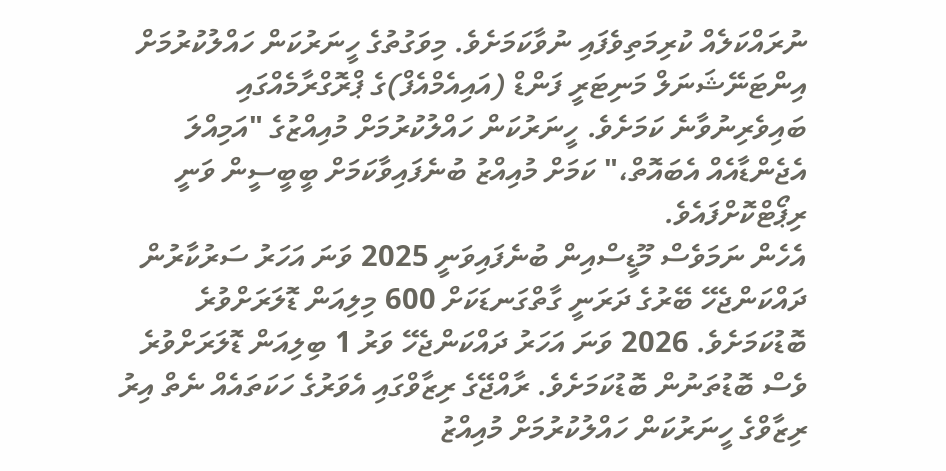ނުރައްކަލެއް ކުރިމަތިވެފައި ނުވާކަމަށެވެ. މިވަގުތުގެ ހީނަރުކަން ހައްލުކުރުމަށް އިންޓަނޭޝަނަލް މަނިޓަރީ ފަންޑް (އައިއެމްއެފް)ގެ ޕްރޮގްރާމެއްގައި ބައިވެރިނުވާނެ ކަމަށެވެ. ހީނަރުކަން ހައްލުކުރުމަށް މުއިއްޒުގެ "އަމިއްލަ އެޖެންޑާއެއް އެބައޮތް،" ކަމަށް މުއިއްޒު ބުނެފައިވާކަމަށް ބީބީސީން ވަނީ ރިޕޯޓްކޮށްފައެވެ.
އެހެން ނަމަވެސް މޫޑީސްއިން ބުނެފައިވަނީ 2025 ވަނަ އަހަރު ސަރުކާރުން ދައްކަންޖެހޭ ބޭރުގެ ދަރަނީ ގާތްގަނޑަކަށް 600 މިލިއަން ޑޮލަރަށްވުރެ ބޮޑުކަމަށެވެ. 2026 ވަނަ އަހަރު ދައްކަންޖެހޭ ވަރު 1 ބިލިއަން ޑޮލަރަށްވުރެ ވެސް ބޮޑުތަނުން ބޮޑުކަމަށެވެ. ރާއްޖޭގެ ރިޒާވްގައި އެވަރުގެ ހަކަތައެއް ނެތް އިރު ރިޒާވްގެ ހީނަރުކަން ހައްލުކުރުމަށް މުއިއްޒު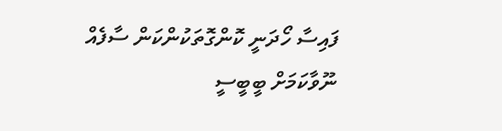ފައިސާ ހޯދަނީ ކޮންގޮތަކުންކަން ސާފެއް ނޫވާކަމަށް ބީބީސީ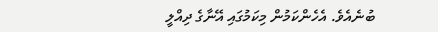ބުނެއެވެ. އެހެންކަމުން މިކަމުގައި އޭނާގެ ދިއްލީ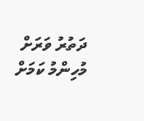ދަތުރު ވަރަށް މުހިންމު ކަމަށް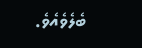ބެލެވެއެވެ.